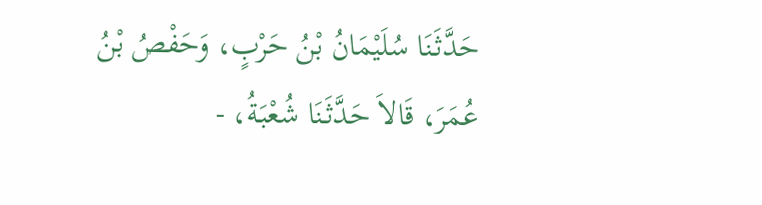حَدَّثَنَا سُلَيْمَانُ بْنُ حَرْبٍ، وَحَفْصُ بْنُ عُمَرَ، قَالاَ حَدَّثَنَا شُعْبَةُ، -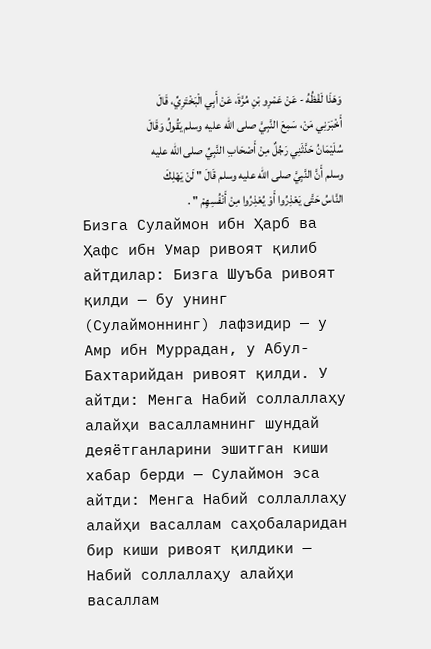وَهَذَا لَفْظُهُ - عَنْ عَمْرِو بْنِ مُرَّةَ، عَنْ أَبِي الْبَخْتَرِيِّ، قَالَ أَخْبَرَنِي مَنْ، سَمِعَ النَّبِيَّ صلى الله عليه وسلم يَقُولُ وَقَالَ سُلَيْمَانُ حَدَّثَنِي رَجُلٌ مِنْ أَصْحَابِ النَّبِيِّ صلى الله عليه وسلم أَنَّ النَّبِيَّ صلى الله عليه وسلم قَالَ " لَنْ يَهْلِكَ النَّاسُ حَتَّى يَعْذِرُوا أَوْ يُعْذِرُوا مِنْ أَنْفُسِهِمْ " .
Бизга Сулаймон ибн Ҳарб ва Ҳафс ибн Умар ривоят қилиб айтдилар: Бизга Шуъба ривоят қилди — бу унинг (Сулаймоннинг) лафзидир — у Амр ибн Муррадан, у Абул-Бахтарийдан ривоят қилди. У айтди: Менга Набий соллаллаҳу алайҳи васалламнинг шундай деяётганларини эшитган киши хабар берди — Сулаймон эса айтди: Менга Набий соллаллаҳу алайҳи васаллам саҳобаларидан бир киши ривоят қилдики — Набий соллаллаҳу алайҳи васаллам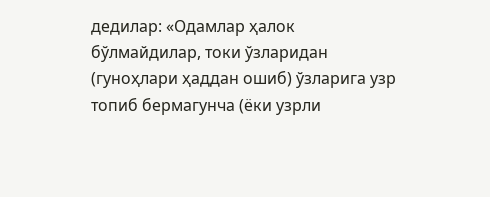дедилар: «Одамлар ҳалок бўлмайдилар, токи ўзларидан (гуноҳлари ҳаддан ошиб) ўзларига узр топиб бермагунча (ёки узрли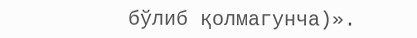бўлиб қолмагунча)».